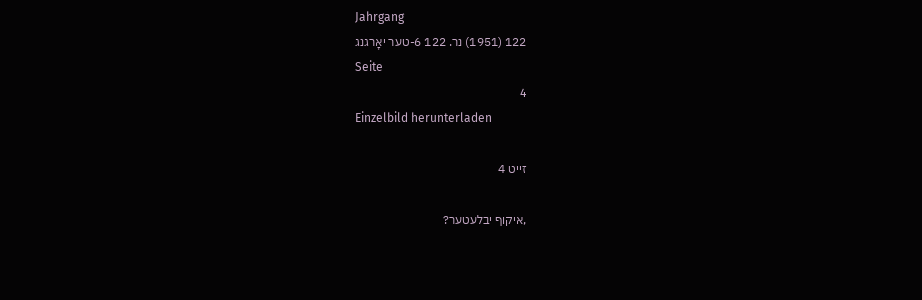Jahrgang
122 (1951) נר. 122 6-טער יאָרגנג
Seite
4
Einzelbild herunterladen

זייט 4

,איקוף יבלעטער?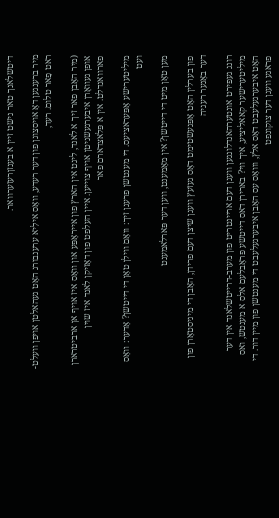דיטשלאנך טאר נישט זיין א בענזןרעזערוואר.

מיר ברענגען דאָ אויסצוגן פון דער רעדע, װאָס אילִיא ערענבורג האָט געהאלטן אויפן וועלט-ראט פַאר טלום. רעד,

(מיר האָבן פאר זיך א לאנד, ליגט אין הארץ פון אייראָפּע און װאָס איז אויף אן ארביטרארן אופן געװאָרן איבערגעשניטן אויף צוייען. איין העלפט פון דאָזיקן לאנד איז שוין פארוואנדלט. אין א פּלאצדארם פאר

מיליטערישע אָפּעראציעס. די מענטשן פרעגן זיך: וואָם ווילן טאָן די דייטשן? אָדער: װאָס ועט

מען טאָן מיט די דייטשן? אין מאָמענט, ווען דער פּארלאמענט

פון בערלין האָט אָפּגעשטימט דאָס געזעץ וועגן שיצן דעם פרידן, האָבן די מיניסטאָרן פון דער באָנער רעגיה

רונג געפּירט אונטערהאנדלונגען וועגן דעם אריינטריט פון מערב-דרייטשלאנד אין דער מיליטערישער קאאליציע, איך װי? בארירן דאס דייטשע פּראָבלעם אלס א מענטש, ואס האָט איבערגעלעבט דאָס אלץ, וװאָס עס האָבן איבערגעלעבט די מענטשן פון מיין דור. די פראגע וועגן דער צוקונפט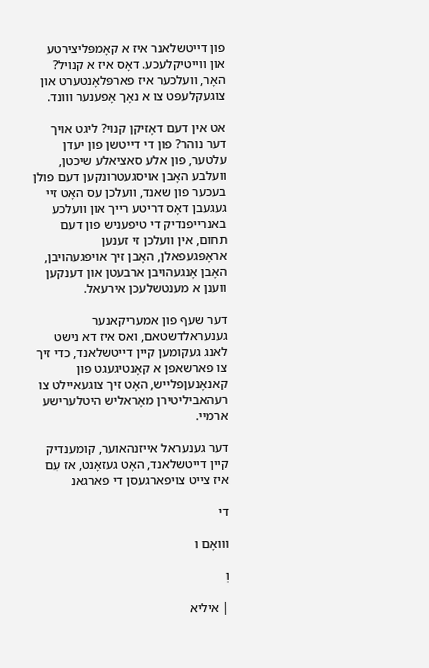פון דייטשלאנר איז א קאָמפּליצירטע און ווייטיקלעכע. דאָס איז א קנויל? האָר, וועלכער איז פארפּלאָנטערט און צוגעקלעפּט צו א נאָך אָפענער ווונד.

אט אין דעם דאָזיקן קנוי? ליגט אויך דער נוהר? פון די דייטשן פון יעדן עלטער, פון אלע סאציאלע שיכטן, וועלבע האָבן אויסגעטרונקען דעם פולן בעכער פון שאנד, וועלכן עס האָט זיי געגעבן דאָס דריטע רייך און וועלכע באנרייפנדיק די טיפעניש פון דעם תחום, אין וועלכן זי זענען אראָפּגעפאלן, האָבן זיך אויפגעהויבן, האָבן אָנגעהויבן ארבעטן און דענקען ווענן א מענטשלעכן אירעאל.

דער שעף פון אמעריקאנער גענעראלדשטאם, ואס איז דא נישט לאנג געקומען קיין דייטשלאנד, כדי זיך צו פארשאפן א קאָנטיגעגט פון קאנאָנעןפלייש, האָט זיך צוגעאיילט צו רעהאביליטירן מאָראליש היטלערישע ארמיי.

דער גענעראל אייזנהאוער, קומענדיק קיין דייטשלאנד, האָט געזאָנט, אז עִם איז צייט צויפארגעסן די פארגאנ

די

װואָם ו

וְ

| איליא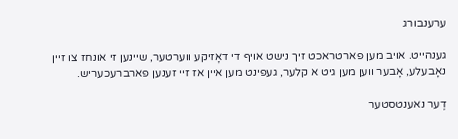ערענבורג

גענהייט. אויב מען פארטראכט זיך נישט אויף די דאָזיקע ווערטער, שיינען זי אונחז צו זיין נאָבעלע, אָבער ווען מען גיט א קלער, געפינט מען איין אז זיי זענען פארברעכעריש.

דֶער נאענטסטער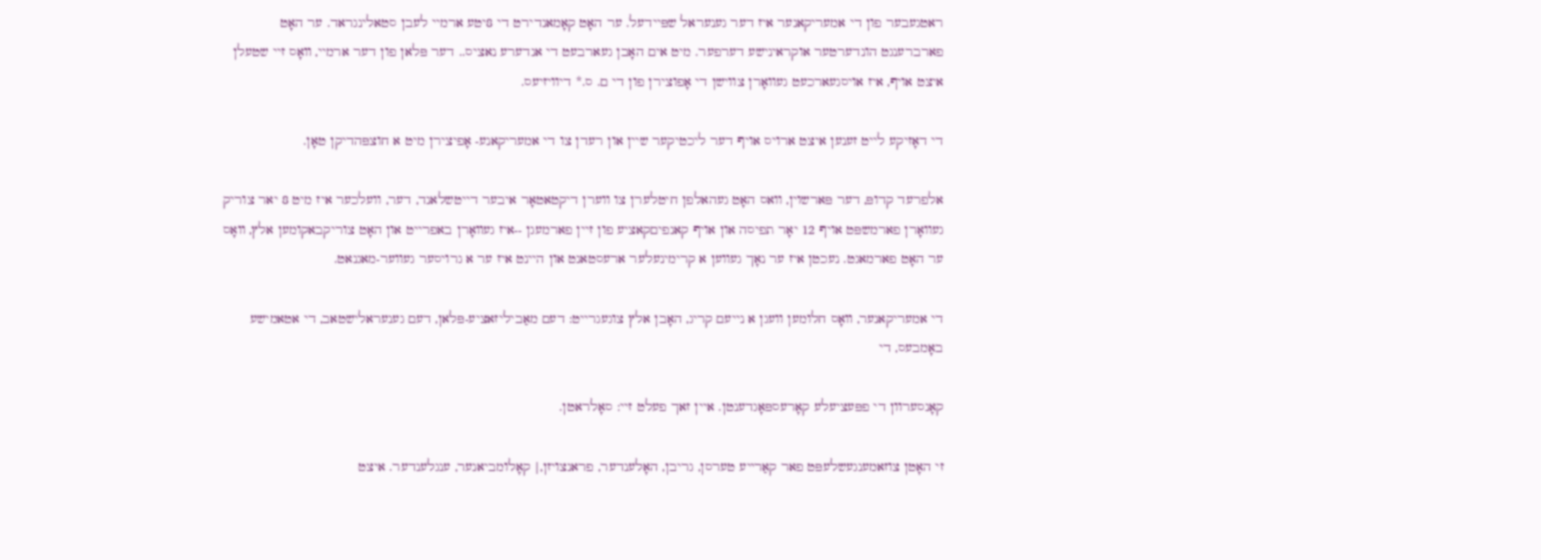ראטגעבער פון די אמעריקאנער איז דער גענעראל שפּיידעל. ער האָט קאָמאנדירט די 8יטע ארמיי לעבן סטאלינגראד. ער האָט פארברענגט הונדערטער אוקראינישע דערפער. מיט אים האָבן געארבעט די אנדערע נאציס.. דער פּלאן פון דער ארמיי, װאָס זיי שטעלן איצט אויף, איז אויסגעארכעט געוואָרן צווישן די אָפוצירן פון די ם. ס.* דיוויזיעס.

די דאָזיקע לייט זענען איצט ארויס אויף דער ליכטיקער שיין און רעדן צו די אמעריקאנע- אָפיצירן מיט א חוצפּהדיקן טאָן.

אלפרעד קדופּ, דער פּארשוין, וואס האָט געהאלפן חיטלערן צו ווערן דיקטאטאָר איבער דייטשלאנד, דער, וועלכער איז מיט 8 יאר צוריק געוואָרן פארמשפּט אויף 12 יאָר תפיסה און אויף קאנפיםקאציע פון זיין פארמעגן --איז געװאָרן באפרייט און האָט צוריקבאקומען אלץ, װאָס ער האָט פארמאגט. נעכטן איז ער נאָך געווען א קרימינעלער ארעסטאנט און היינט איז ער א גרויסער געווער-מאגנאט.

די אמעריקאנער, װאָס חלומען וועגן א נייעם קריג, האָבן אלץ צוגעגרייט: דעם מאַביליזאציע-פּלאן, דעם גענעראלישטאב, די אטאמישע באָמבעס, די

קאָנסערוון די פפּעציעלע קאָרעספּאָגדענטן. איין זאך פעלט זיי: סאָלראטן.

זי האָטן צוזאמענגעשלעפּט פאר קאַרײע טערסן, גריבן, האָלענדער, פראנצויזן,| קאָלומביאנער, ענגלענדער. איצט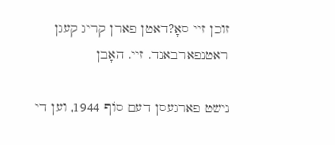זוכן זיי סאָ?דאטן פארן קריג קעגן ראטנפארבאנד. זיי. האָבן

נישט פארגעסן דעם סוֹף 1944, וען די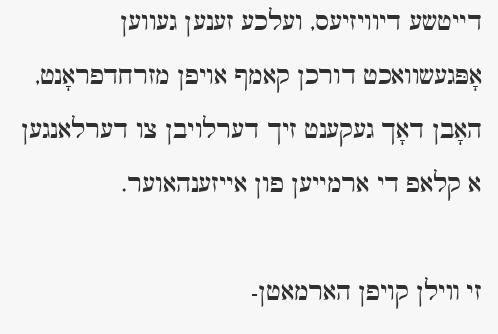דייטשע דיוויזיעס, ועלכע זענען געווען אָפּגעשוואכט דורכן קאמף אויפן מזרחדפראָנט, האָבן דאָך געקענט זיך דערלויבן צו דערלאנגען א קלאפ די ארמייען פון אייזענהאוער.

זי װילן קויפן הארמאטן-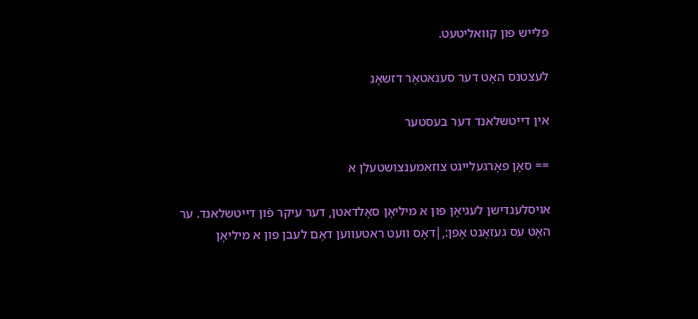פלייש פון קוואליטעט.

לעצטנס האָט דער סענאטאָר דזשאָנ

אין דייטשלאנד דער בעסטער

== סאָן פאָרגעלייגט צוזאמענצושטעלן א

אויסלענדישן לעגיאָן פון א מיליאָן סאָלדאטן, דער עיקר פֿון דייטשלאנד. ער האָט עס געזאָנט אָפן:,|דאָס וועט ראטעווען דאָם לעבן פון א מיליאָן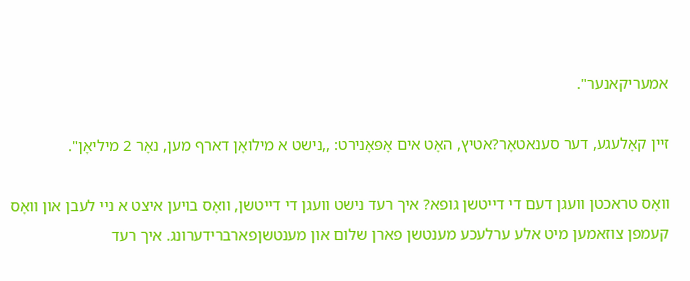אמעריקאנער".

זיין קאָלעגע, דער סענאטאָר?אטיץ, האָט אים אָפּאָנירט: ,,נישט א מילואָן דארף מען, נאָר 2 מיליאָן".

וואָס טראכטן וועגן דעם די דייטשן גופא? איך רעד נישט וועגן די דייטשן, וואָס בויען איצט א ניי לעבן און װאָס קעמפן צוזאמען מיט אלע ערלעכע מענטשן פארן שלום און מענטשןפארברידערונג. איך רעד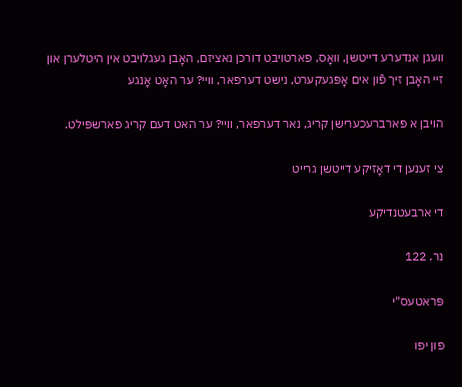וועגן אנדערע דייטשן, װאָס, פארטויבט דורכן נאציזם, האָבן געגלויבט אין היטלערן און זיי האָבן זיך פֿון אים אָפּגעקערט, נישט דערפאר, וויי? ער האָט אָנגע

הויבן א פארברעכערישן קריג, נאר דערפאר, וויי? ער האט דעם קריג פארשפּילט.

צי זענען די דאָזיקע דייטשן גרייט

די ארבעטנדיקע

נר. 122

פּראטעס"י

פון יפו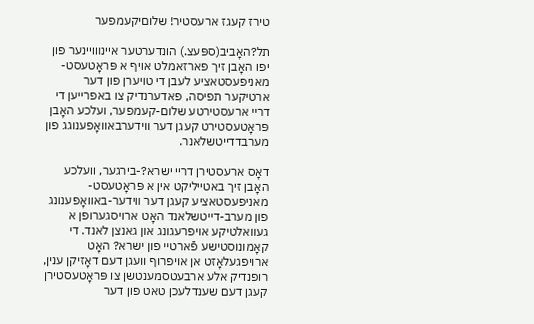טירז קעגז ארעסטיר! שלוםיקעמפער

תל?האָביב(ספּעצ.) הונדערטער איינװױינער פון יפו האָבן זיך פארזאמלט אויף א פּראָטעסט-מאניפעסטאציע לעבן די טויערן פון דער ארטיקער תפיסה, פאדערנדיק צו באפרייען די דריי ארעסטירטע שלום-קעמפער, ועלכע האָבן פּראָטעסטירט קעגן דער ווידערבאוואָפענוגג פון מערבדדייטשלאנר.

דאָס ארעסטירן דריי ישרא?-בירגער, וועלכע האָבן זיך באטייליקט אין א פּראָטעסט-מאניפעסטאציע קעגן דער װידער-באוואָפענונג פון מערב-דייטשלאנד האָט ארויסגערופן א געוואלטיקע אויפרעגונג און גאנצן לאנד. די קאָמונוסטישע פֿארטיי פון ישרא? האָט ארויפגעלאָזט אן אויפרוף וועגן דעם דאָזיקן ענין, רופנדיק אלע ארבעטסמענטשן צו פּראָטעסטירן קעגן דעם שענדלעכן טאט פון דער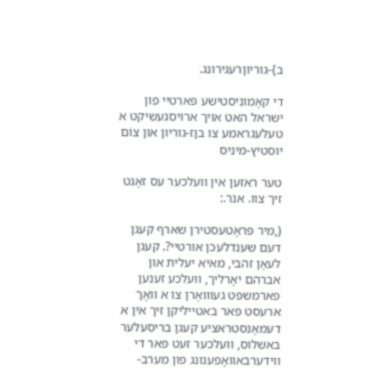ב}-גוריוןרעגירונג.

די קאָמוניסטישע פּארטיי פון ישראל האט אויך ארויסגעשיקט א טעלעגראמע צו בןז-גוריון און צוֹם יוסטיץ-מיניס

טער ראזען אין וועלכער עס זאָגט זיך צוו. אנר.:

(,מיר פּראָטעסטירן שארף קעגן דעם שענדלעכן אורטיי?. קעגן לעאָן זהבי, מאיא יעלית און אברהם יאָרליך, וועלכע זענען פארמשפּט געוװאָרן צו א וואָך ארעסט פאר באטייליקן זיך אין א דעמאָנסטראציע קעגן בריסעלער באשלוס, וועלכער זעט פאר די ווידערבאוואָפענונג פון מערב-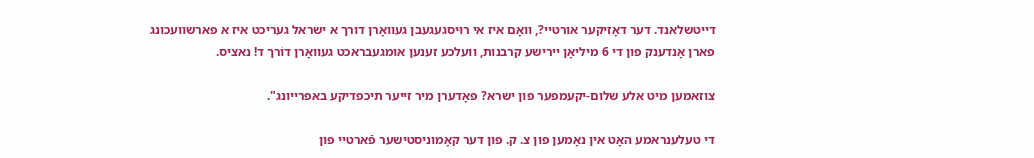דייטשלאנד. דער דאָזיקער אורטיי?, וואָם איז אי רוּיסגעגעבן געוואָרן דורך א ישראל געריכט איז א פארשוועכונג פארן אָנדענק פון די 6 מיליאָן יירישע קרבנות, וועלכע זענען אומגעבראכט געװאָרן דוֹרך ד! נאציס.

צוזאמען מיט אלע שלום-יקעמפער פון ישרא? פאָדערן מיר זייער תיכפדיקע באפרייונג".

די טעלענראמע האָט אין נאָמען פון צ. ק. פון דער קאָמוניסטישער פֿארטיי פון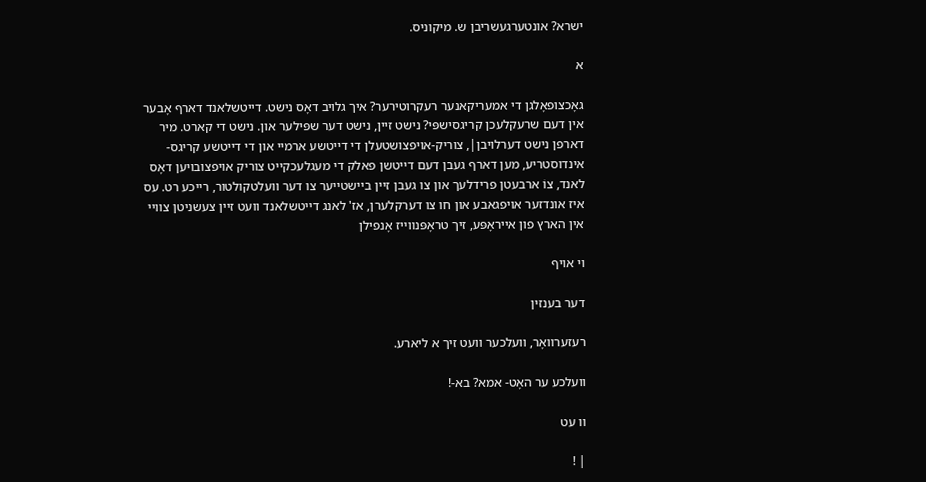ישרא? אונטערגעשריבן ש. מיקוניס.

א

גאָכצופאָלגן די אמעריקאנער רעקרוטירער? איך גלויב דאָס נישט. דייטשלאנד דארף אָבער אין דעם שרעקלעכן קריגסישפּי? נישט זיין, נישט דער שפּילער און. נישט די קארט. מיר דארפן נישט דערלויבן|, צוריק-אויפצושטעלן די דייטשע ארמיי און די דייטשע קריגס-אינדוסטריע, מען דארף געבן דעם דייטשן פאלק די מעגלעכקייט צוריק אויפצובויען דאָס לאנד, צוֹ ארבעטן פרידלעך און צו געבן זיין ביישטייער צו דער וועלטקולטור, רייכע רט. עס איז אונדזער אויפגאבע און חו צו דערקלערן, אז' לאנג דייטשלאנד וועט זיין צעשניטן צוויי אין הארץ פון אייראָפּע, זיך טראָפּנװײז אָנפילן

וי אויף

דער בענזין

רעזערװאָר, וועלכער וועט זיך א ליארע.

וועלכע ער האָט- אמא? בא-!

וו עט

| !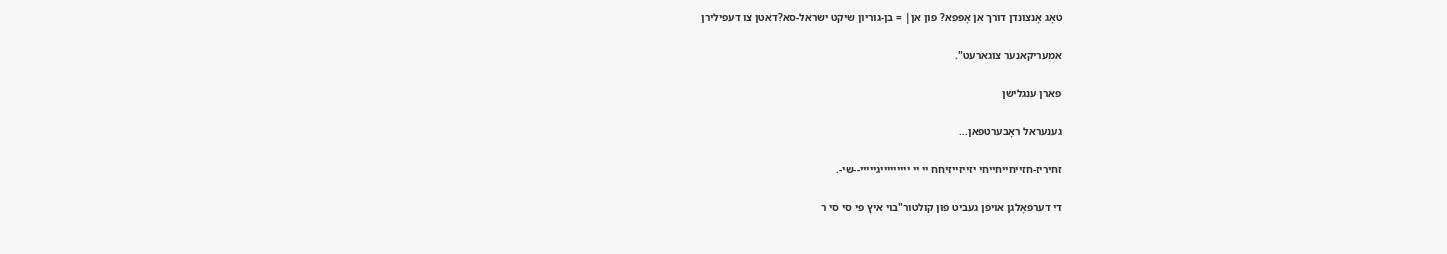טאָג אָנצונדן דורך אן אָפּפא? פון אן| = בן-גוריון שיקט ישראל-סא?דאטן צו דעפילירן

אמעריקאנער צוגארעט".

פארן ענגלישן

גענעראל ראָבערטפאן...

זחיריז-חזייחייחייחי יזייזייזיחח יי יי יייייייייגייייי--שי-.

די דערפאָלגן אויפן געביט פון קולטור"בוי איץ פי סי סי ר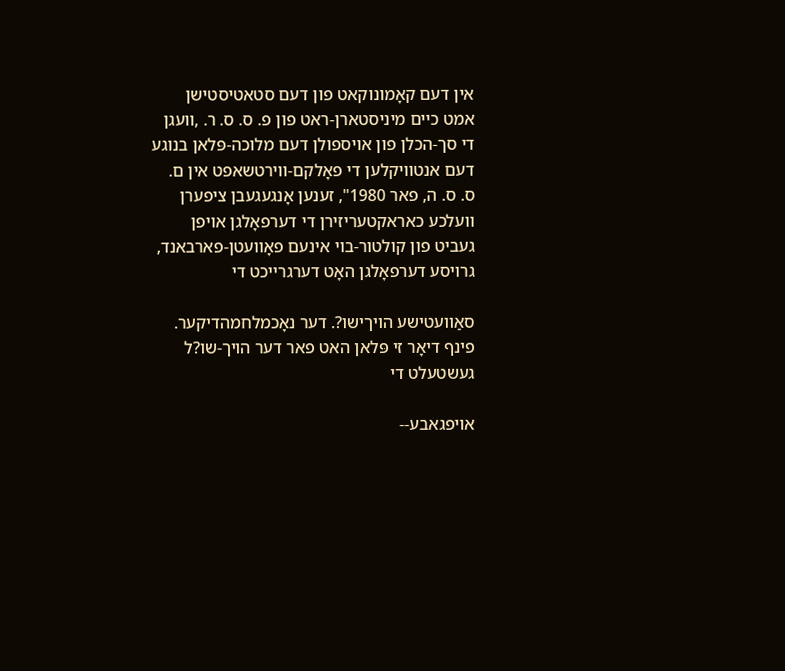אין דעם קאָמונוקאט פון דעם סטאטיסטישן אמט כיים מיניסטארן-ראט פון פ. ס. ס. ר. ,וועגן די סך-הכלן פון אויספולן דעם מלוכה-פּלאן בנוגע דעם אנטוויקלען די פאָלקם-ווירטשאפט אין ם. ס. ס. ה, פאר 1980", זענען אָנגעגעבן ציפערן וועלכע כאראקטעריזירן די דערפאָלגן אויפן געביט פון קולטור-בוי אינעם פאָוועטן-פארבאנד, גרויסע דערפאָלגן האָט דערגרייכט די

סאַוועטישע הויךישו?. דער נאָכמלחמהדיקער. פינף דיאָר זי פּלאן האט פאר דער הויך-שו?ל געשטעלט די

אויפגאבע--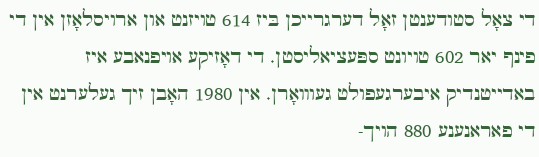די צאָל סטודענטן זאָל דערגרייכן בּיז 614 טויזנט און ארויסלאָזן אין די פינף יאר 602 טויונט ספּעציאליסטן. די דאָזיקע אויפנאבע איז באדייטנדיק איבערגעפולט געוװאָרן. אין 1980 האָבן זיך געלערנט אין די פאראנענע 880 הויך-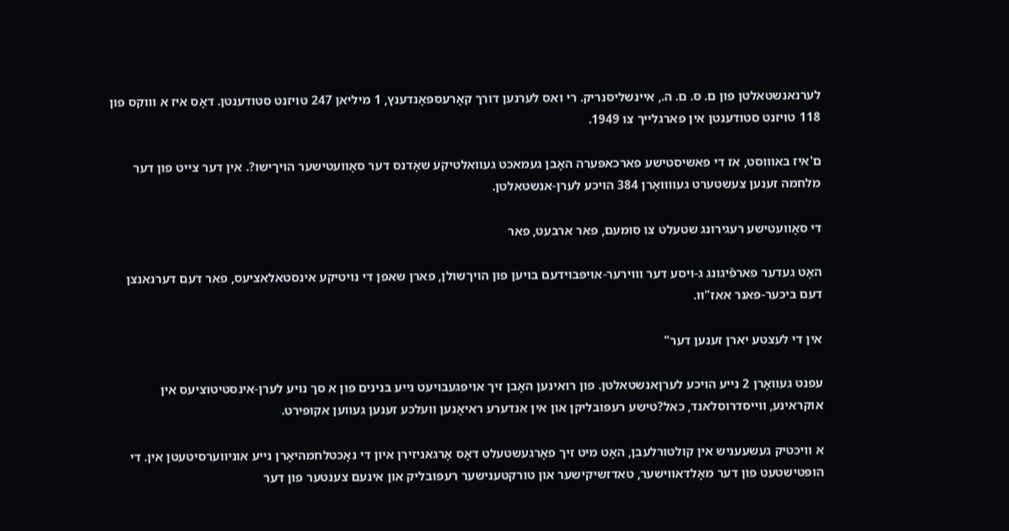לערנאנשטאלטן פון ם. ס. ם. ה., איינשליסנריק. רי ואס לערנען דורך קאָרעספּאָנדענץ, 1 מיליאן 247 טויזנט סטודענטן. דאָס איז א וווקס פון 118 טויזנט סטודענטן אין פארגלייך צו 1949.

ם'איז באוווסט, אז די פאשיסטישע פארכאפּערה האָבן געמאכט געוואלטיקע שאָדנס דער סאָוועטישער הויךישו?. אין דער צייט פון דער מלחמה זענען צעשטערט געוװואָרן 384 הויכע לערן-אנשטאלטן.

די סאָוועטישע רעגירונג שטעלט צו סומעם, פאר ארבעט, פאר

האָט געדער פארפֿיגונג ג-ויסע דער וװירער-אויפּבוידעם בויען פון הויךשולן, פארן שאפן די נויטיקע אינסטאלאציעס, פאר דעם דערנאנצן דעם ביכער-פאנר אאז"וו.

אין די לעצטע יארן זענען דער"

עפנט געװאָרן 2 נייע הויכע לערןאנשטאלטן. פון רואינען האָבן זיך אויפגעבויעט נייע בנינים פון א סך נויע לערן-אינסטיטוציעס אין אוקראינע, ווייסדרוסלאנד, כאל?טישע רעפּובליקן און אין אנדערע ראיאָנען וועלכע זענען געווען אקופּירט.

א וויכטיק געשעעניש אין קולטורלעבן, האָט מיט זיך פאָרגעשטעלט דאָס אָרגאניזירן איון די נאָכטלחמהיאָרן נייע אוניווערסיטעטן אין. די הופּטישטעט פון דער מאָלדאווישער, טאדזשיקישער און טורקטענישער רעפּובליק און אינעם צענטער פון דער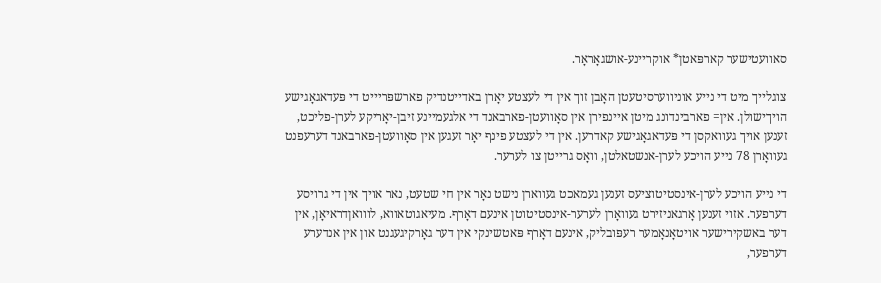סאוועטישער קארפּאטן* אוקריינע-אושגאָראָר.

צוגלייך מיט די נייע אוניווערסיטעטן האָבן זוך אין די לעצטע יאָרן באדייטנדיק פארשפּרײיט די פּעדאגאָגישע הויךישולן. אין= פארבינדונג מיטן איינפירן אין סאָוועטן-פארבאנד די אלגעמיינע זיבן-יאָריקע לערן-פליכט, זענען אויך געוואקסן די פּעדאגאָגישע קאדרען. אין די לעצטע פינף יאָר זעגען אין סאָוועטן-פארבאנד דערעפנט געװאָרן 78 נייע הויכע לערן-אנשטאלטן, װאָס גרייטן צו לערער.

די נייע הויכע לערן-אינסטיטוציעס זענען געמאכט געווארן נישט נאָר אין חי שטעט, נאר אויך אין די גרויסע דערפער. אזוי זענען אָרגאניזירט געװאָרן לערער-אינסטיטוטן אינעם דאָרף. מעיאגוטאווא, לווואןדראיאָן, אין דער באשקירישער אויטאָנאָמער רעפּובליק, אינעם דאָרף פּאטשינקי אין דער גאָרקיגעגנט און אין אנדערע דערפער,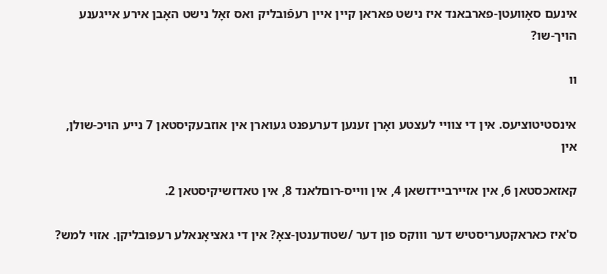אינעם סאָוועטן-פארבאנד איז נישט פאראן קיין איין רעפֿובליק ואס זאָל נישט האָבן אירע אייגענע הויך-שו?

וו

אינסטיטוציעס. אין די צוויי לעצטע ואָרן זענען דערעפנט געוארן אין אוזבעקיסטאן 7 נייע הויכ-שולן, אין

קאזאכסטאן 6, אין אזיירביידזשאן 4, אין ווייס-רוםלאנד 8, אין טאדזשיקיסטאן 2.

ס'איז כאראקטעריסטיש דער וווקס פון דער /שטודענטן-צאָ? אין די גאציאָנאלע רעפּובליקן. אזוי למש?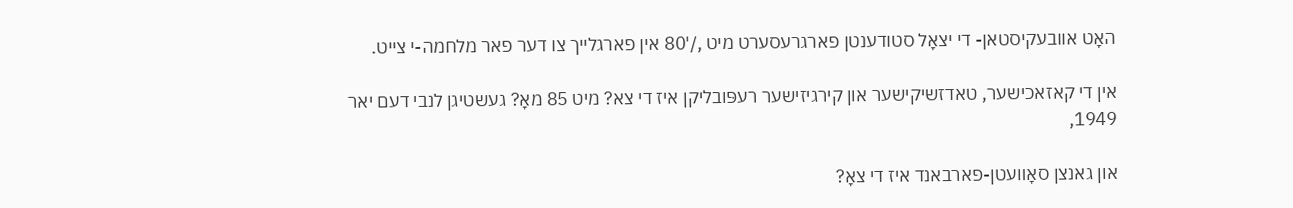האָט אוובעקיסטאן- די יצאָל סטודענטן פארגרעסערט מיט ,/'80 אין פארגלייך צו דער פאר מלחמה-י צייט.

אין די קאזאכישער, טאדזשיקישער און קירגיזישער רעפּובליקן איז די צא? מיט 85 מאָ? געשטיגן לנבי דעם יאר 1949,

און גאנצן סאָװעטן-פארבאנד איז די צאָ?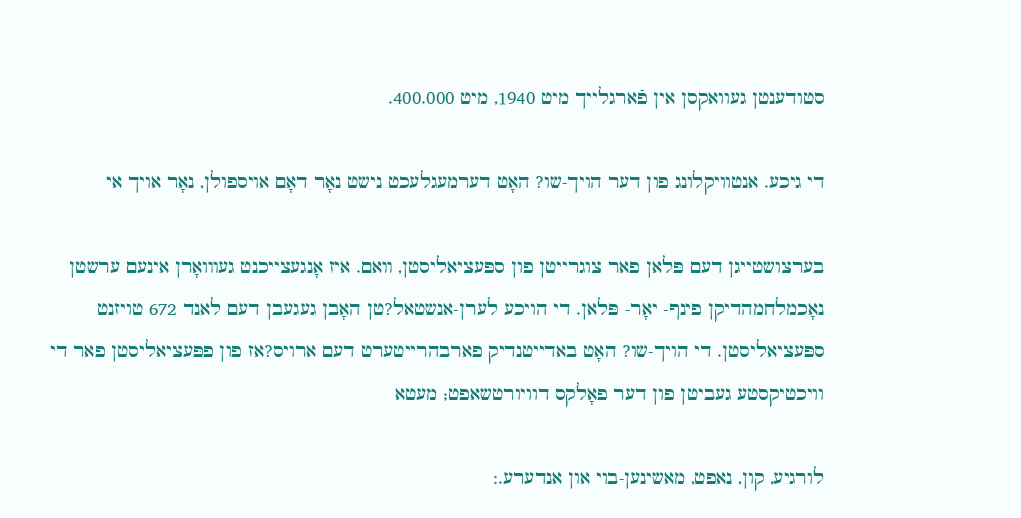סטודענטן געוואקסן אין פֿארגלייך מיט 1940, מיט 400.000.

די גיכע. אנטוויקלונג פון דער הויך-שו? האָט דערמעגלעכט נישט נאָר דאָם אויספולן, נאָר אויך אי

בערצושטייגן דעם פּלאן פאר צוגרייטן פון ספּעציאליסטן, װאם. איז אָנגעצייכנט געװואָרן אינעם ערשטן נאָכמלחמהדיקן פינף- יאָר- פּלאן. די הויכע לערן-אנשטאל?טן האָבן געגעבן דעם לאנד 672 טויזנט ספּעציאליסטן. די הויך-שו? האָט באדייטנדיק פארבהרייטערט דעם ארויס?אז פון פפּעציאליסטן פאר די וויכטיקסטע געביטן פון דער פאָלקס דוויורטשאפט; מעטא

לורגיע, קון, נאפט, מאשינען-בוי און אנדערע.: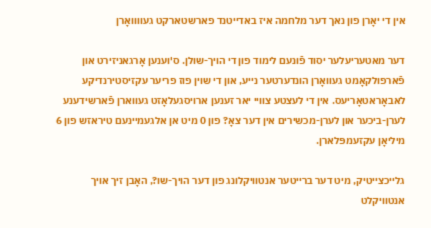אין די יאָרן פון נאך דער מלחמה איז באדייטנד פארשטארקט געוװואָרן

דער מאטעריעלער יסוד פֿונעם לימוד פון די הויך-שולן. ס'וענען אָרגאניזירט און פֿארפולקאָמט געװאָרן הונדערטער נייע, און די שוין פוז פריער עקזיסטירנדיקע לאבאָראטאָריעס. אין די לעצטע צוויי יאר זענען ארויסגעלאָזט געווארן פֿארשידענע לערן-ביכער און לערן-מכשירים אין דער צאָ? פון 0 מיט אן אלגעמיינעם טיראזש פון 6 מיליאָן עקזעמפּלארן.

גלייכצייטיק, מיט דער ברייטער אנטוויקלונג פון דער הויך-שו?, האָבן זיך אויך אנטוויקלט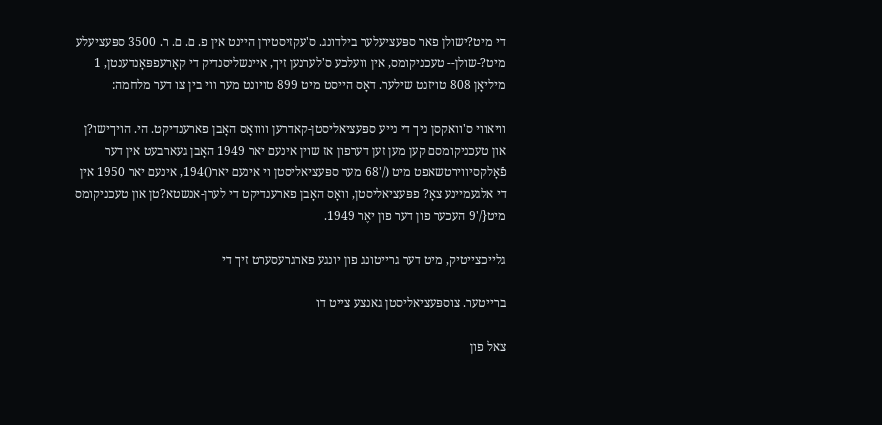די מיט?ישולן פאר ספּעציעלער בילדונג. ס'עקזיסטירן היינט אין פ. ם. ם. ר. 3500 ספּעציעלע מיט?-שולן-- טעכניקומס, אין וועלכע ס'לערנען זיך, איינשליסנדיק די קאָרעפפּאָנדענטן, 1 מיליאָן 808 טויזנט שילער. דאָס הייסט מיט 899 טויונט מער װי בין צו דער מלחמה:

וויאווי ס'וואקסן ניך די נייע ספּעציאליסטן-קאדרען וװואָס האָבן פארענדיקט. הי. הויךישו?ן און טעכניקומסם קען מען זען דערפון אז שוין אינעם יאר 1949 האָבן געארבעט אין דער פֿאָלקסיווירטשאפט מיט (/'68 מער ספּעציאליסטן וי אינעם יאר()194, אינעם יאר 1950 אין די אלגעמיינע צאָ? פפּעציאליסטן, וואָס האָבן פארענדיקט די לערן-אנשטא?טן און טעכניקומס מיט{/'9 העכער פון דער פון יאֶר 1949.

גלייכצייטיק, מיט דער גרייטונג פון יונגע פארגרעסערט זיך די

ברייטער. צוספּעציאליסטן גאנצע צייט דו

צאל פון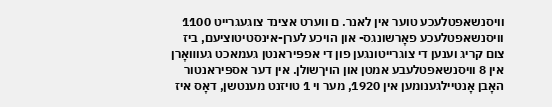וויסנשאפטלעכע טוער אין לאנר. ם ווערט אצינד צוגעגרייט 1100 וויסנשאפטלעכע פאָרשונגס- און הויכע לערן-אינסטיטוציעם, ביז צום קריג וענען די צוגרייטונגען פון די אפפּיראנטן געמאכט געוװאָרן אין 8 וויסנשאפטלעבע אמטן און הויךשולן. אין דער אספּיראנטור האָבן אָנטיילגענומען אין 1920, מער וי 1 טויזנט מענטשן, דאָס איז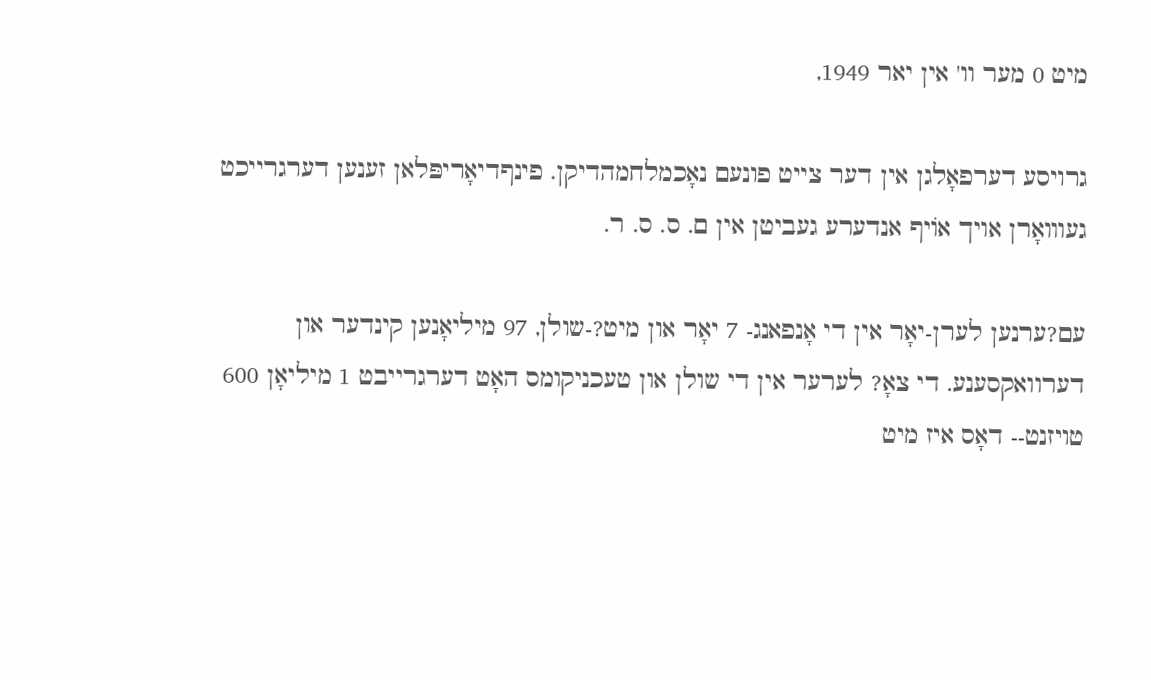מיט 0 מער וו' אין יאר 1949,

גרויסע דערפאָלגן אין דער צייט פונעם נאָכמלחמהדיקן. פינףדיאָריפּלאן זענען דערגרייכט געוװאָרן אויך אוֹיף אנדערע געביטן אין ם. ס. ס. ר.

עם?ערנען לערן-יאָר אין די אָנפאנג- 7 יאָר און מיט?-שולן, 97 מיליאָנען קינדער און דערוואקסענע. די צאָ? לערער אין די שולן און טעכניקומס האָט דערגרייבט 1 מיליאָן 600 טויזנט-- דאָס איז מיט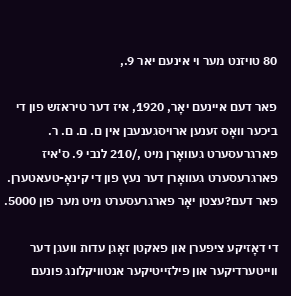80 טויזנט מער וי אינעם יאר 9.,

פאר דעם איינעם יאָר, 1920, איז דער טיראזש פון די ביכער װאָס זענען ארויסגענעבן אין ם. ם. ם. ר. פארגרעסערט געוואָרן מיט ,/210 לנבי 9. ס'איז פארגרעסערט געװאָרן דער נעץ פון די קינאָ-טעאטערן. פאר דעם?עצטן יאָר פארגרעסערט מיט מער פון 5000.

די דאָזיקע ציפערן און פאקטן זאָגן עדות וועגן דער ווייטערדיקער און פילזייטיקער אנטוויקלונג פונעם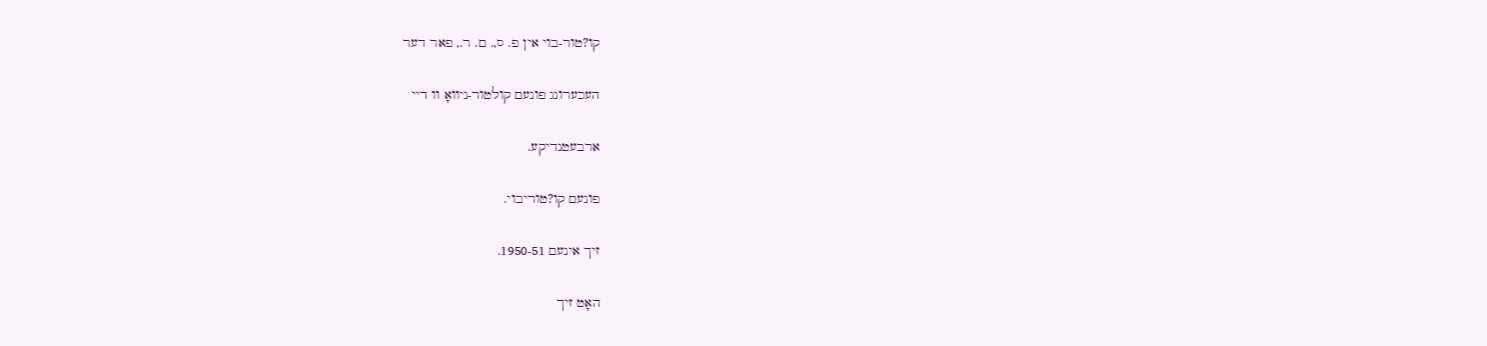קו?טור-בוי אין פ. ס,. ם. ר., פאר דער

העכערונג פונעם קולטור-ניוואָ וו דיי

ארבעטנדיקע.

פונעם קו?טוריבוי.

זיך אינעם 1950-51.

האָט זיך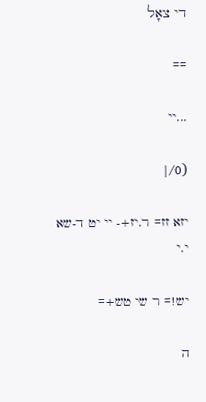די צאָל

==

...יי

(0/|

יזא זז= ר.יז+- יי יט ד-שא י.י

יש!= ר שי טש+=

ה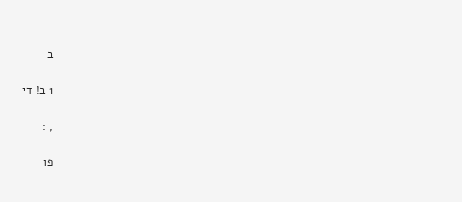ב

1 ב! די

, :

פו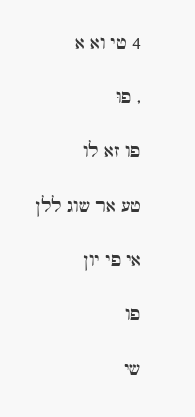4 טי וא א

, פוּ

פו זא לו

טע אר שוג ללן

אי פי יון

פו

שי